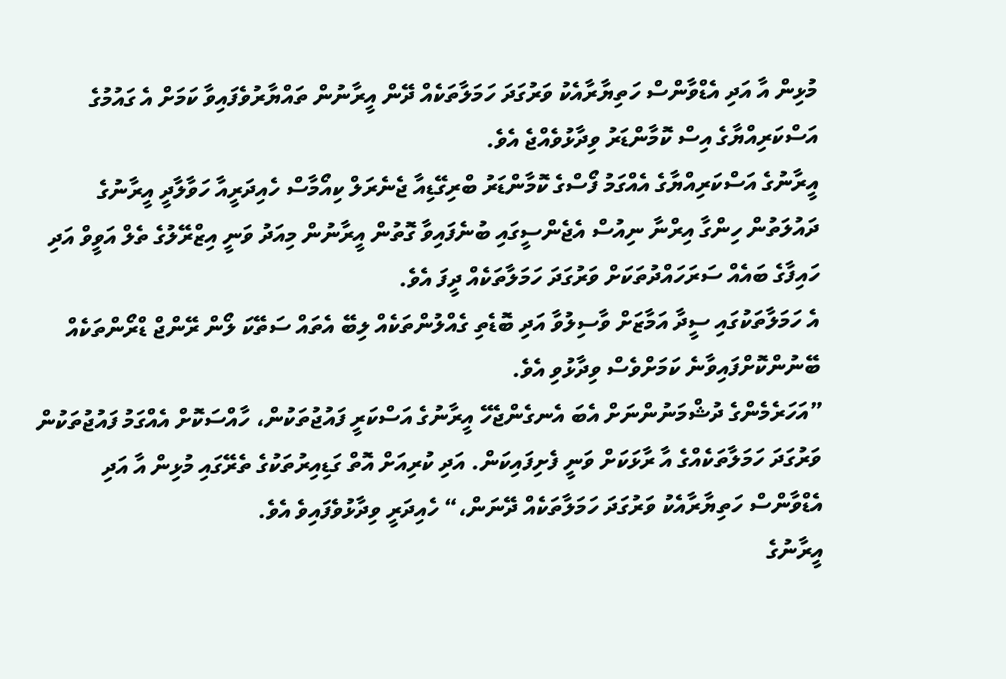މުޅިން އާ އަދި އެޑްވާންސް ހަތިޔާރާއެކު ވަރުގަދަ ހަމަލާތަކެއް ދޭން އީރާނުން ތައްޔާރުވެފައިވާ ކަމަށް އެ ގައުމުގެ އަސްކަރިއްޔާގެ އިސް ކޮމާންޑަރު ވިދާޅުވެއްޖެ އެވެ.
އީރާނުގެ އަސްކަރިއްޔާގެ އެއްގަމު ފޯސްގެ ކޮމާންޑަރު ބްރިގޭޑިއާ ޖެނެރަލް ކިއޯމާސް ހެއިދަރީއާ ހަވާލާދީ އީރާނުގެ ދައުލަތުން ހިންގާ އިރްނާ ނިއުސް އެޖެންސީގައި ބުނެފައިވާ ގޮތުން އީރާނުން މިއަދު ވަނީ އިޒްރޭލުގެ ތެލް އަވީވް އަދި ހައިފާގެ ބައެއް ސަރަހައްދުތަކަށް ވަރުގަދަ ހަމަލާތަކެއް ދީފަ އެވެ.
އެ ހަމަލާތަކުގައި ސީދާ އަމާޒަށް ވާސިލުވާ އަދި ބޮޑެތި ގެއްލުންތަކެއް ލިބޭ އެތައް ސަތޭކަ ލޯން ރޭންޖް ޑްރޯންތަކެއް ބޭނުންކޮށްފައިވާނެ ކަމަށްވެސް ވިދާޅުވި އެވެ.
”އަހަރެމެންގެ ދުޝްމަނުންނަށް އެބަ އެނގެންޖެހޭ އީރާނުގެ އަސްކަރީ ފައުޖުތަކުން، ހާއްސަކޮށް އެއްގަމު ފައުޖުތަކުން ވަރުގަދަ ހަމަލާތަކެއްގެ އާ ރާޅަކަށް ވަނީ ފެށިފައިކަން. އަދި ކުރިއަށް އޮތް ގަޑިއިރުތަކުގެ ތެރޭގައި މުޅިން އާ އަދި އެޑްވާންސް ހަތިޔާރާއެކު ވަރުގަދަ ހަމަލާތަކެއް ދޭނަން،“ ހެއިދަރީ ވިދާޅުވެފައިވެ އެވެ.
އީރާނުގެ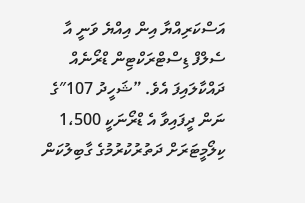އަސްކަރިއްޔާ އިން އިއްޔެ ވަނީ އާ ސެލްފް ޑިސްޓްރަކްޓިން ޑްރޯނެއް ދައްކާލައިފަ އެވެ. ”ޝަހީދު 107″ގެ ނަން ދީފައިވާ އެ ޑްރޯނަކީ 1،500 ކިލޯމީޓަރަށް ދަތުރުކުރުމުގެ ގާބިލުކަން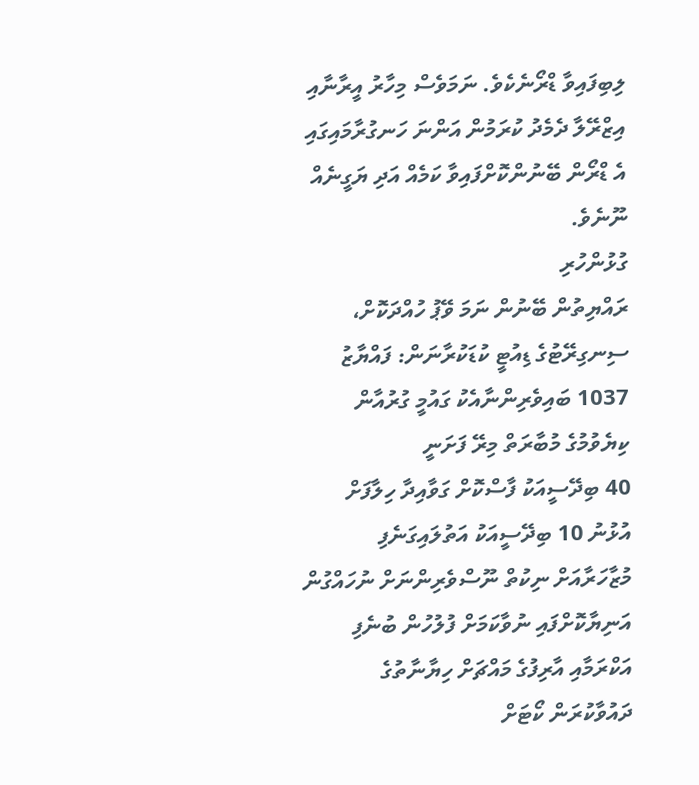ލިބިފައިވާ ޑްރޯނެކެވެ. ނަމަވެސް މިހާރު އީރާނާއި އިޒްރޭލާ ދެމެދު ކުރަމުން އަންނަ ހަނގުރާމައިގައި އެ ޑްރޯން ބޭނުންކޮށްފައިވާ ކަމެއް އަދި ޔަގީނެއް ނޫނެވެ.
ގުޅުންހުރި
ރައްޔިތުން ބޭނުން ނަމަ ވޭޕު ހުއްދަކޮށް، ސިނގިރޭޓުގެ ޑިއުޓީ ކުޑަކުރާނަން: ފައްޔާޒު
1037 ބައިވެރިންނާއެކު ގައުމީ ގުރުއާން ކިޔެވުމުގެ މުބާރަތް މިރޭ ފަށަނީ
40 ބިދޭސީއަކު ފާސްކޮށް ގަވާއިދާ ހިލާފަށް އުޅުނު 10 ބިދޭސީއަކު އަތުލައިގަނެފި
މުޒާހަރާއަށް ނިކުތް ނޫސްވެރިންނަށް ނުހައްގުން އަނިޔާކޮށްފައި ނުވާކަމަށް ފުލުހުން ބުނެފި
އަކްރަމާއި އާރިފުގެ މައްޗަށް ހިޔާނާތުގެ ދައުވާކުރަން ކޯޓަށް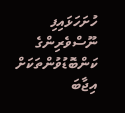ހުށަހަޅައިފި
ނޫސްވެރިންގެ ކަންބޮޑުވުންތަކަށް އިޖާބަ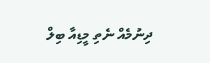ދިނުމެއް ނެތި މީޑިއާ ބިލް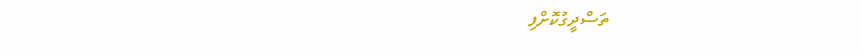ތަސްދީގުކޮށްފި